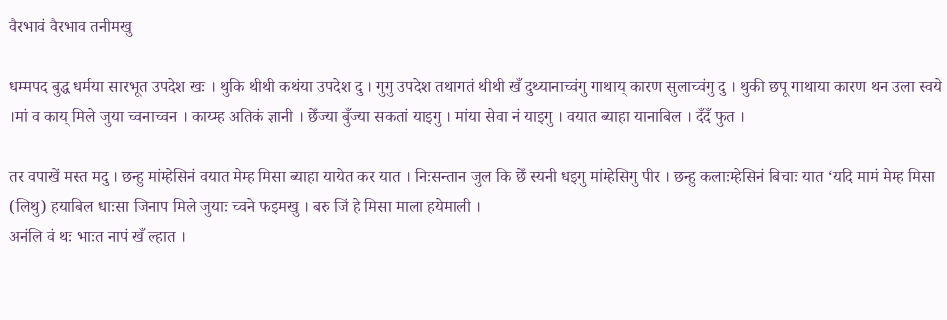वैरभावं वैरभाव तनीमखु

धम्मपद बुद्ध धर्मया सारभूत उपदेश खः । थुकि थीथी कथंया उपदेश दु । गुगु उपदेश तथागतं थीथी खँ दुथ्यानाच्वंगु गाथाय् कारण सुलाच्वंगु दु । थुकी छपू गाथाया कारण थन उला स्वये ।मां व काय् मिले जुया च्वनाच्वन । काय्म्ह अतिकं ज्ञानी । छेँज्या बुँज्या सकतां याइगु । मांया सेवा नं याइगु । वयात ब्याहा यानाबिल । दँदँ फुत ।

तर वपाखें मस्त मदु । छन्हु मांम्हेसिनं वयात मेम्ह मिसा ब्याहा यायेत कर यात । निःसन्तान जुल कि छेँ स्यनी धइगु मांम्हेसिगु पीर । छन्हु कलाःम्हेसिनं बिचाः यात ‘यदि मामं मेम्ह मिसा (लिथु) हयाबिल धाःसा जिनाप मिले जुयाः च्वने फइमखु । बरु जिं हे मिसा माला हयेमाली ।
अनंलि वं थः भाःत नापं खँ ल्हात ।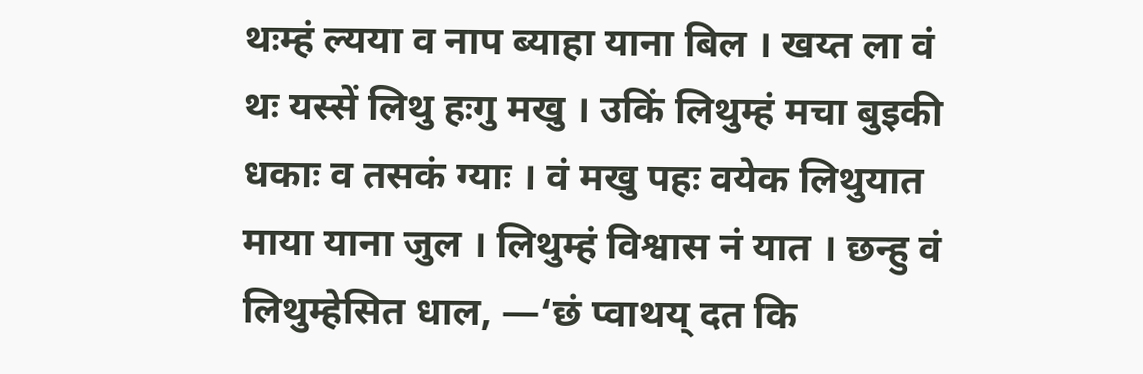थःम्हं ल्यया व नाप ब्याहा याना बिल । खय्त ला वं थः यस्सें लिथु हःगु मखु । उकिं लिथुम्हं मचा बुइकी धकाः व तसकं ग्याः । वं मखु पहः वयेक लिथुयात माया याना जुल । लिथुम्हं विश्वास नं यात । छन्हु वं लिथुम्हेसित धाल, —‘छं प्वाथय् दत कि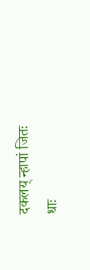दकलय् न्हापां जितः धाः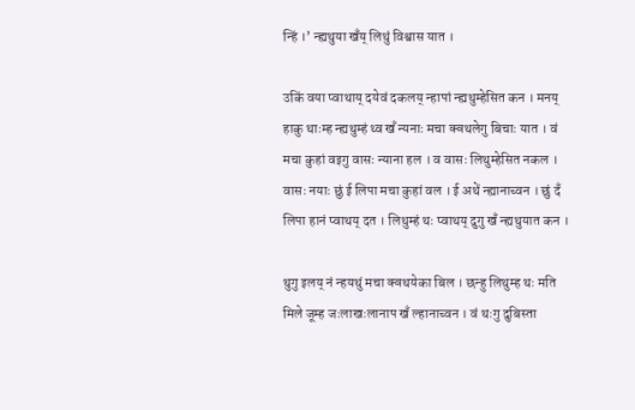न्हिं ।’ न्ह्यथुया खँय् लिथुं विश्वास यात ।

उकिं वया प्वाथाय् दयेवं दकलय् न्हापां न्ह्यथुम्हेसित कन । मनय् हाकु थाःम्ह न्ह्यथुम्हं थ्व खँ न्यनाः मचा क्वथलेगु बिचाः यात । वं मचा कुहां वइगु वासः न्याना हल । व वासः लिथुम्हेसित नकल । वासः नयाः छुं ई लिपा मचा कुहां वल । ई अथें न्ह्यानाच्वन । छुं दँ लिपा हानं प्वाथय् दत । लिथुम्हं थः प्वाथय् दुगु खँ न्ह्यथुयात कन ।

थुगु इलय् नं न्हयथुं मचा क्वथयेका बिल । छन्हु लिथुम्ह थः मति मिले जूम्ह जःलाखःलानाप खँ ल्हानाच्वन । वं थःगु दुबिस्ता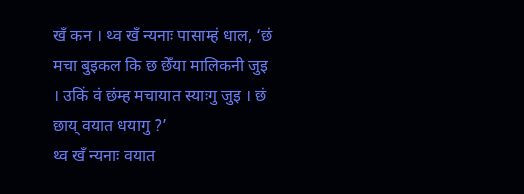खँ कन । थ्व खँ न्यनाः पासाम्हं धाल, ‘छं मचा बुइकल कि छ छेँया मालिकनी जुइ । उकिं वं छंम्ह मचायात स्याःगु जुइ । छं छाय् वयात धयागु ?’
थ्व खँ न्यनाः वयात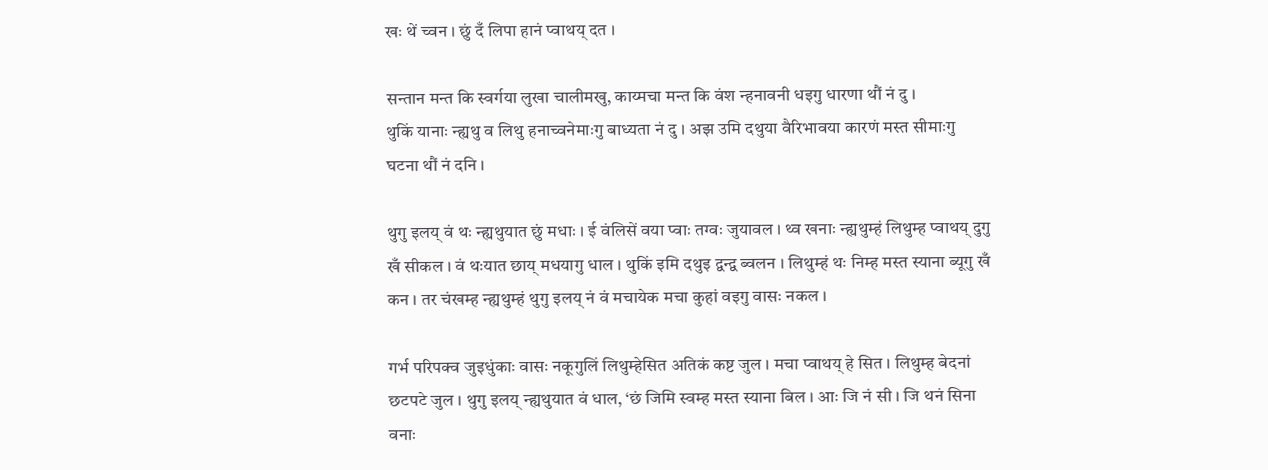खः थें च्वन । छुं दँ लिपा हानं प्वाथय् दत ।

सन्तान मन्त कि स्वर्गया लुखा चालीमखु, काय्मचा मन्त कि वंश न्हनावनी धइगु धारणा थौं नं दु ।
थुकिं यानाः न्ह्यथु व लिथु हनाच्वनेमाःगु बाध्यता नं दु । अझ उमि दथुया वैरिभावया कारणं मस्त सीमाःगु
घटना थौं नं दनि ।

थुगु इलय् वं थः न्ह्यथुयात छुं मधाः । ई वंलिसें वया प्वाः तग्वः जुयावल । थ्व खनाः न्ह्यथुम्हं लिथुम्ह प्वाथय् दुगु खँ सीकल । वं थःयात छाय् मधयागु धाल । थुकिं इमि दथुइ द्वन्द्व ब्वलन । लिथुम्हं थः निम्ह मस्त स्याना ब्यूगु खँ कन । तर चंखम्ह न्ह्यथुम्हं थुगु इलय् नं वं मचायेक मचा कुहां वइगु वासः नकल ।

गर्भ परिपक्व जुइधुंकाः वासः नकूगुलिं लिथुम्हेसित अतिकं कष्ट जुल । मचा प्वाथय् हे सित । लिथुम्ह बेदनां छटपटे जुल । थुगु इलय् न्ह्यथुयात वं धाल, ‘छं जिमि स्वम्ह मस्त स्याना बिल । आः जि नं सी । जि थनं सिना वनाः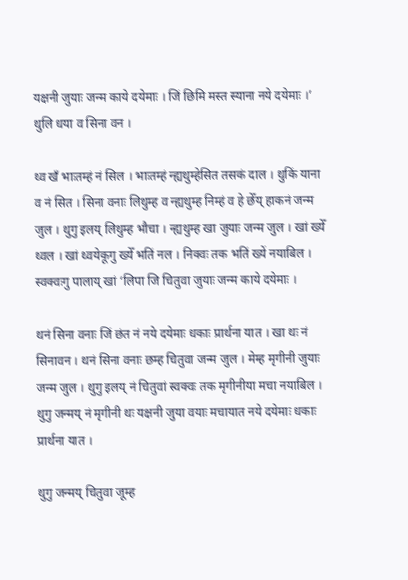यक्षनी जुयाः जन्म काये दयेमाः । जिं छिमि मस्त स्याना नये दयेमाः ।’ थुलि धया व सिना वन ।

थ्व खँ भाःतम्हं नं सिल । भाःतम्हं न्ह्यथुम्हेसित तसकं दाल । थुकिं याना व नं सित । सिना वनाः लिथुम्ह व न्ह्यथुम्ह निम्हं व हे छेँय् हाकनं जन्म जुल । थुगु इलय् लिथुम्ह भौचा । न्ह्यथुम्ह खा जुयाः जन्म जुल । खां ख्येँ थ्वल । खां थ्वयेकूगु ख्येँ भतिं नल । निक्वः तक भतिं ख्यें नयाबिल । स्वक्वःगु पालाय् खां ‘लिपा जि चितुवा जुयाः जन्म काये दयेमाः ।

थनं सिना वनाः जिं छंत नं नये दयेमाः धकाः प्रार्थना यात । खा थः नं सिनावन । थनं सिना वनाः छम्ह चितुवा जन्म जुल । मेम्ह मृगीनी जुयाः जन्म जुल । थुगु इलय् नं चितुवां स्वक्वः तक मृगीनीया मचा नयाबिल । थुगु जन्मय् नं मृगीनी थः यक्षनी जुया वयाः मचायात नये दयेमाः धकाः प्रार्थना यात ।

थुगु जन्मय् चितुवा जूम्ह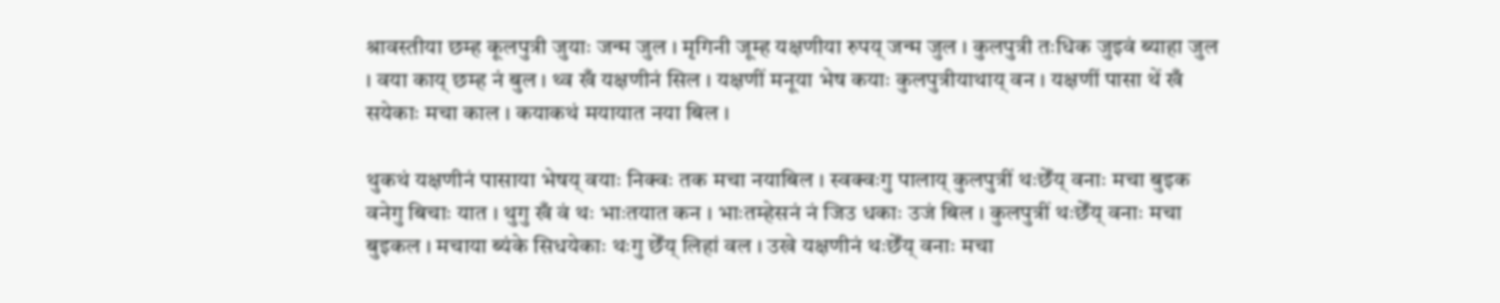श्रावस्तीया छम्ह कूलपुत्री जुयाः जन्म जुल । मृगिनी जूम्ह यक्षणीया रुपय् जन्म जुल । कुलपुत्री तःधिक जुइवं ब्याहा जुल । वया काय् छम्ह नं बुल । थ्व खँ यक्षणीनं सिल । यक्षणीं मनूया भेष कयाः कुलपुत्रीयाथाय् वन । यक्षणीं पासा थें खँ सयेकाः मचा काल । कयाकथं मयायात नया बिल ।

थुकथं यक्षणीनं पासाया भेषय् वयाः निक्वः तक मचा नयाबिल । स्वक्वःगु पालाय् कुलपुत्रीं थःछेँय् वनाः मचा बुइक वनेगु बिचाः यात । थुगु खँ वं थः भाःतयात कन । भाःतम्हेसनं नं जिउ धकाः उजं बिल । कुलपुत्रीं थःछेँय् वनाः मचा बुइकल । मचाया ब्यंके सिधयेकाः थःगु छेँय् लिहां वल । उखे यक्षणीनं थःछेँय् वनाः मचा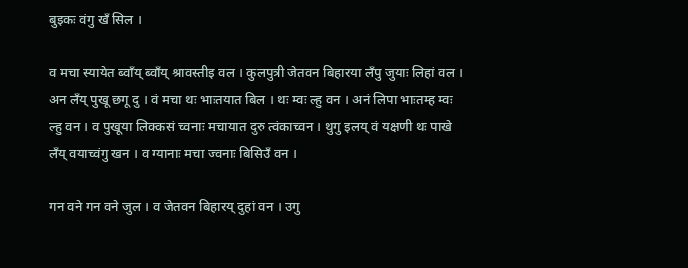बुइकः वंगु खँ सिल ।

व मचा स्यायेत ब्वाँय् ब्वाँय् श्रावस्तीइ वल । कुलपुत्री जेतवन बिहारया लँपु जुयाः लिहां वल । अन लँय् पुखू छगू दु । वं मचा थः भाःतयात बिल । थः म्वः ल्हु वन । अनं लिपा भाःतम्ह म्वः ल्हु वन । व पुखूया लिक्कसं च्वनाः मचायात दुरु त्वंकाच्वन । थुगु इलय् वं यक्षणी थः पाखे लँय् वयाच्वंगु खन । व ग्यानाः मचा ज्वनाः बिसिउँ वन ।

गन वने गन वने जुल । व जेतवन बिहारय् दुहां वन । उगु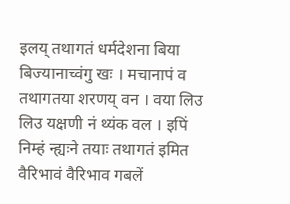इलय् तथागतं धर्मदेशना बिया बिज्यानाच्वंगु खः । मचानापं व तथागतया शरणय् वन । वया लिउ लिउ यक्षणी नं थ्यंक वल । इपिं निम्हं न्ह्यःने तयाः तथागतं इमित वैरिभावं वैरिभाव गबलें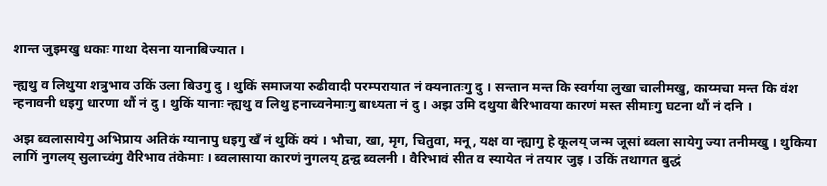शान्त जुइमखु धकाः गाथा देसना यानाबिज्यात ।

न्ह्यथु व लिथुया शत्रुभाव उकिं उला बिउगु दु । थुकिं समाजया रुढीवादी परम्परायात नं क्यनातःगु दु । सन्तान मन्त कि स्वर्गया लुखा चालीमखु, काय्मचा मन्त कि वंश न्हनावनी धइगु धारणा थौं नं दु । थुकिं यानाः न्ह्यथु व लिथु हनाच्वनेमाःगु बाध्यता नं दु । अझ उमि दथुया बैरिभावया कारणं मस्त सीमाःगु घटना थौं नं दनि ।

अझ ब्वलासायेगु अभिप्राय अतिकं ग्यानापु धइगु खँ नं थुकिं क्यं । भौचा, खा, मृग, चितुवा, मनू, यक्ष वा न्ह्यागु हे कूलय् जन्म जूसां ब्वला सायेगु ज्या तनीमखु । थुकिया लागिं नुगलय् सुलाच्वंगु वैरिभाव तंकेमाः । ब्वलासाया कारणं नुगलय् द्वन्द्व ब्वलनी । वैरिभावं सीत व स्यायेत नं तयार जुइ । उकिं तथागत बुद्धं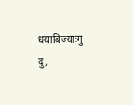धयाबिज्याःगु दु,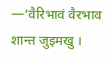—‘वैरिभावं वैरभाव शान्त जुइमखु ।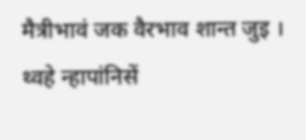मैत्रीभावं जक वैरभाव शान्त जुइ । थ्वहे न्हापांनिसें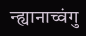न्ह्यानाच्वंगु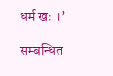धर्म खः ।’

सम्बन्धित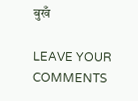बुखँ

LEAVE YOUR COMMENTS